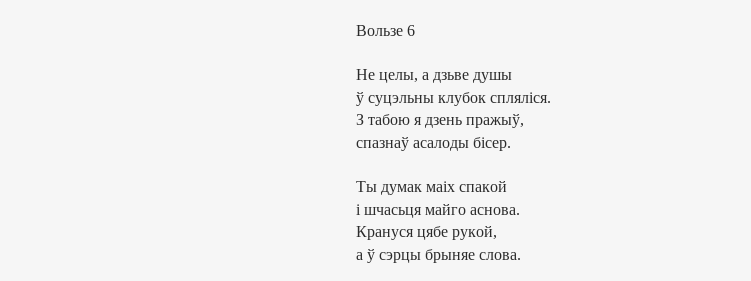Вользе 6

Не целы, а дзьве душы
ў суцэльны клубок спляліся.
З табою я дзень пражыў,
спазнаў асалоды бісер.

Ты думак маіх спакой
і шчасьця майго аснова.
Крануся цябе рукой,
а ў сэрцы брыняе слова.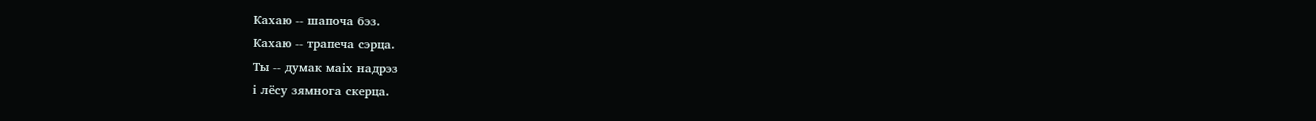Кахаю -- шапоча бэз.
Кахаю -- трапеча сэрца.
Ты -- думак маіх надрэз
і лёсу зямнога скерца.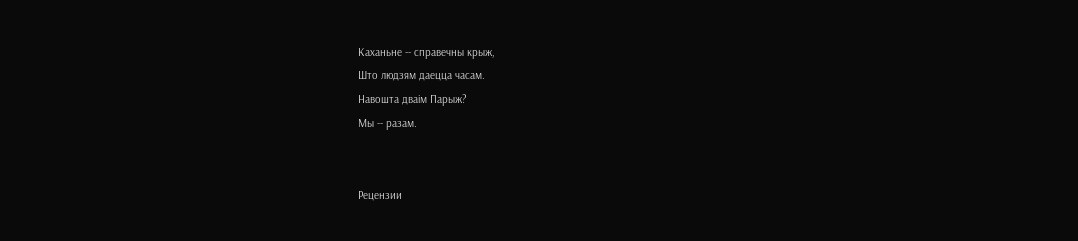Каханьне -- справечны крыж,
Што людзям даецца часам.
Навошта дваім Парыж?
Мы -- разам.


Рецензии